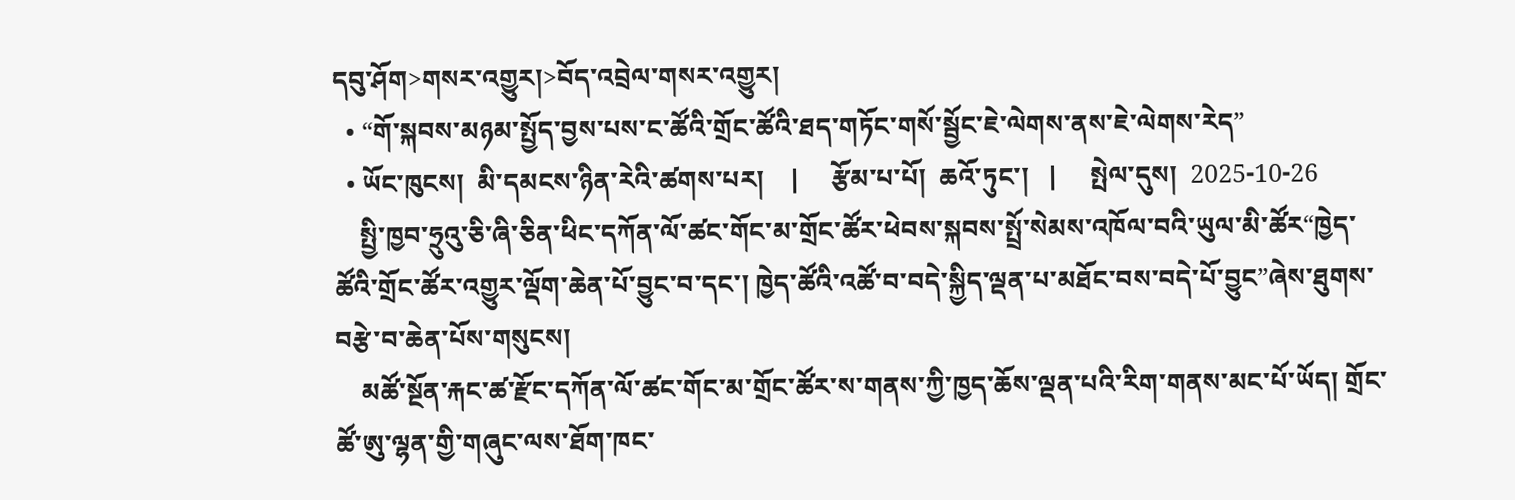དབུ་ཤོག>གསར་འགྱུར།>བོད་འབྲེལ་གསར་འགྱུར།
  • “གོ་སྐབས་མཉམ་སྤྱོད་བྱས་པས་ང་ཚོའི་གྲོང་ཚོའི་ཐད་གཏོང་གསོ་སྦྱོང་ཇེ་ལེགས་ནས་ཇེ་ལེགས་རེད”
  • ཡོང་ཁུངས།  མི་དམངས་ཉིན་རེའི་ཚགས་པར།    |     རྩོམ་པ་པོ།  ཆའོ་ཏུང་།   |     སྤེལ་དུས།  2025-10-26
    སྤྱི་ཁྱབ་ཧྲུའུ་ཅི་ཞི་ཅིན་ཕིང་དཀོན་ལོ་ཚང་གོང་མ་གྲོང་ཚོར་ཕེབས་སྐབས་སྤྲོ་སེམས་འཁོལ་བའི་ཡུལ་མི་ཚོར“ཁྱེད་ཚོའི་གྲོང་ཚོར་འགྱུར་ལྡོག་ཆེན་པོ་བྱུང་བ་དང་། ཁྱེད་ཚོའི་འཚོ་བ་བདེ་སྐྱིད་ལྡན་པ་མཐོང་བས་བདེ་པོ་བྱུང”ཞེས་ཐུགས་བརྩེ་བ་ཆེན་པོས་གསུངས།
    མཚོ་སྔོན་རྐང་ཚ་རྫོང་དཀོན་ལོ་ཚང་གོང་མ་གྲོང་ཚོར་ས་གནས་ཀྱི་ཁྱད་ཆོས་ལྡན་པའི་རིག་གནས་མང་པོ་ཡོད། གྲོང་ཚོ་ཨུ་ལྷན་གྱི་གཞུང་ལས་ཐོག་ཁང་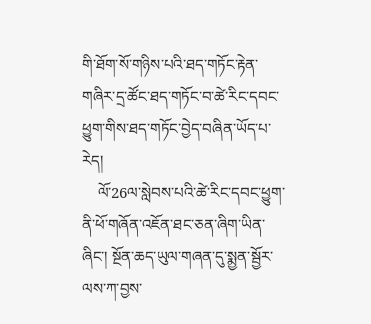གི་ཐོག་སོ་གཉིས་པའི་ཐད་གཏོང་རྟེན་གཞིར་དྲ་ཚོང་ཐད་གཏོང་བ་ཚེ་རིང་དབང་ཕྱུག་གིས་ཐད་གཏོང་བྱེད་བཞིན་ཡོད་པ་རེད།
    ལོ་26ལ་སླེབས་པའི་ཚེ་རིང་དབང་ཕྱུག་ནི་ཕོ་གཞོན་འཇོན་ཐང་ཅན་ཞིག་ཡིན་ཞིང་། སྔོན་ཆད་ཡུལ་གཞན་དུ་སྨྱན་སྦྱོར་ལས་ཀ་བྱས་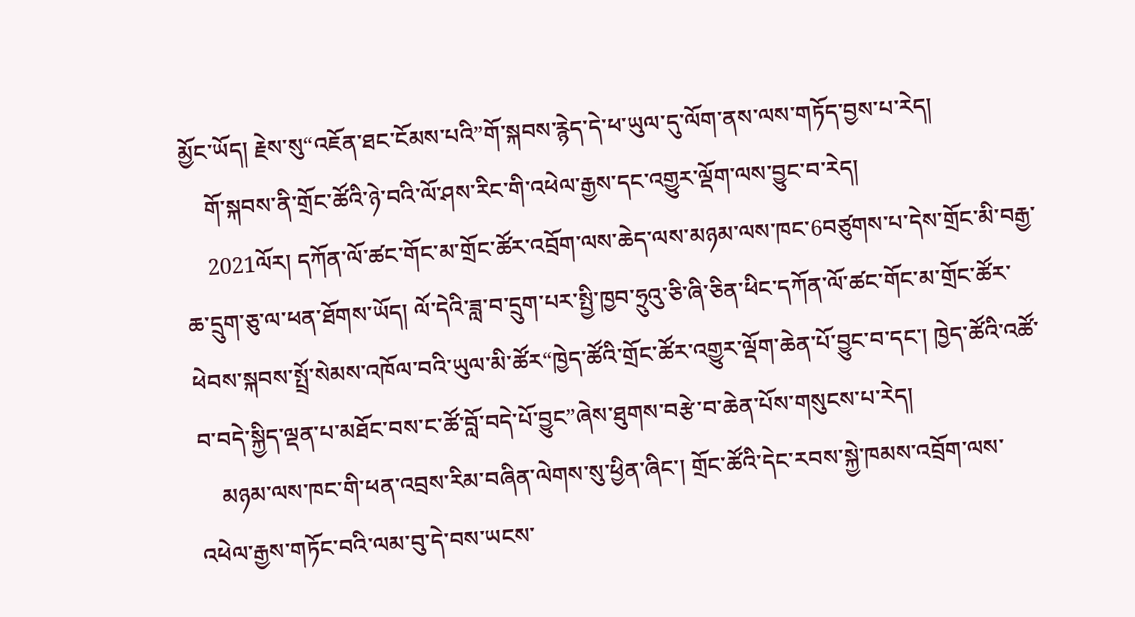མྱོང་ཡོད། རྗེས་སུ“འཇོན་ཐང་ངོམས་པའི”གོ་སྐབས་རྙེད་དེ་ཕ་ཡུལ་དུ་ལོག་ནས་ལས་གཏོད་བྱས་པ་རེད།
    གོ་སྐབས་ནི་གྲོང་ཚོའི་ཉེ་བའི་ལོ་ཤས་རིང་གི་འཕེལ་རྒྱས་དང་འགྱུར་ལྡོག་ལས་བྱུང་བ་རེད།
    2021ལོར། དཀོན་ལོ་ཚང་གོང་མ་གྲོང་ཚོར་འབྲོག་ལས་ཆེད་ལས་མཉམ་ལས་ཁང་6བཙུགས་པ་དེས་གྲོང་མི་བརྒྱ་ཆ་དྲུག་ཅུ་ལ་ཕན་ཐོགས་ཡོད། ལོ་དེའི་ཟླ་བ་དྲུག་པར་སྤྱི་ཁྱབ་ཧྲུའུ་ཅི་ཞི་ཅིན་ཕིང་དཀོན་ལོ་ཚང་གོང་མ་གྲོང་ཚོར་ཕེབས་སྐབས་སྤྲོ་སེམས་འཁོལ་བའི་ཡུལ་མི་ཚོར“ཁྱེད་ཚོའི་གྲོང་ཚོར་འགྱུར་ལྡོག་ཆེན་པོ་བྱུང་བ་དང་། ཁྱེད་ཚོའི་འཚོ་བ་བདེ་སྐྱིད་ལྡན་པ་མཐོང་བས་ང་ཚོ་བློ་བདེ་པོ་བྱུང”ཞེས་ཐུགས་བརྩེ་བ་ཆེན་པོས་གསུངས་པ་རེད།
    མཉམ་ལས་ཁང་གི་ཕན་འབྲས་རིམ་བཞིན་ལེགས་སུ་ཕྱིན་ཞིང་། གྲོང་ཚོའི་དེང་རབས་སྐྱེ་ཁམས་འབྲོག་ལས་འཕེལ་རྒྱས་གཏོང་བའི་ལམ་བུ་དེ་བས་ཡངས་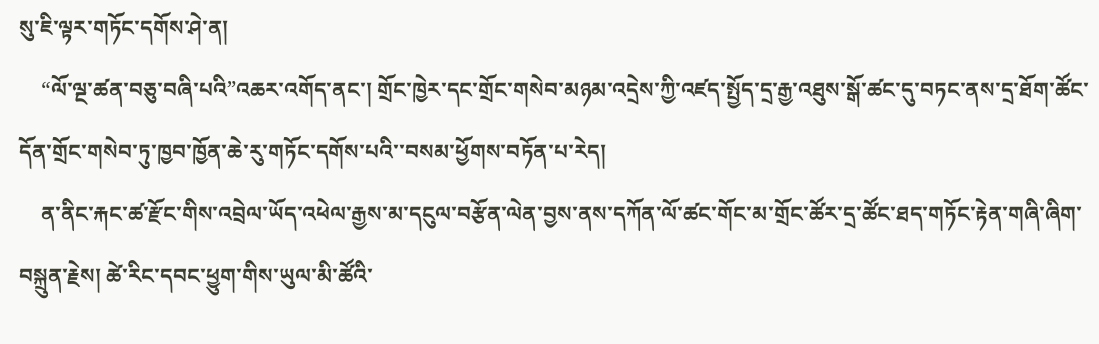སུ་ཇི་ལྟར་གཏོང་དགོས་ཤེ་ན།
    “ལོ་ལྔ་ཚན་བཅུ་བཞི་པའི”འཆར་འགོད་ནང་། གྲོང་ཁྱེར་དང་གྲོང་གསེབ་མཉམ་འདྲེས་ཀྱི་འཛད་སྤྱོད་དྲ་རྒྱ་འཐུས་སྒོ་ཚང་དུ་བཏང་ནས་དྲ་ཐོག་ཚོང་དོན་གྲོང་གསེབ་ཏུ་ཁྱབ་ཁྱོན་ཆེ་རུ་གཏོང་དགོས་པའི་་བསམ་ཕྱོགས་བཏོན་པ་རེད།
    ན་ནིང་རྐང་ཚ་རྫོང་གིས་འབྲེལ་ཡོད་འཕེལ་རྒྱས་མ་དངུལ་བརྩོན་ལེན་བྱས་ནས་དཀོན་ལོ་ཚང་གོང་མ་གྲོང་ཚོར་དྲ་ཚོང་ཐད་གཏོང་རྟེན་གཞི་ཞིག་བསྐྲུན་རྗེས། ཚེ་རིང་དབང་ཕྱུག་གིས་ཡུལ་མི་ཚོའི་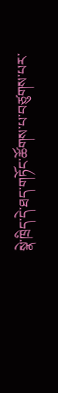སྣེ་ཁྲིད་དེ་ཐད་གཏོང་ཚོགས་པ་བཙུགས་པར་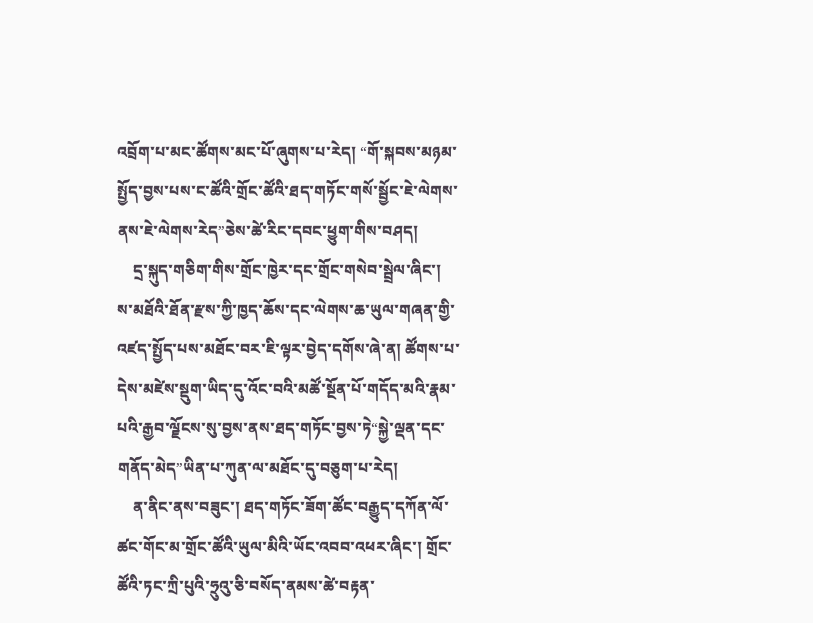འབྲོག་པ་མང་ཚོགས་མང་པོ་ཞུགས་པ་རེད། “གོ་སྐབས་མཉམ་སྤྱོད་བྱས་པས་ང་ཚོའི་གྲོང་ཚོའི་ཐད་གཏོང་གསོ་སྦྱོང་ཇེ་ལེགས་ནས་ཇེ་ལེགས་རེད”ཅེས་ཚེ་རིང་དབང་ཕྱུག་གིས་བཤད།
    དྲ་སྐུད་གཅིག་གིས་གྲོང་ཁྱེར་དང་གྲོང་གསེབ་སྦྲེལ་ཞིང་། ས་མཐོའི་ཐོན་རྫས་ཀྱི་ཁྱད་ཆོས་དང་ལེགས་ཆ་ཡུལ་གཞན་གྱི་འཛད་སྤྱོད་པས་མཐོང་བར་ཇི་ལྟར་བྱེད་དགོས་ཞེ་ན། ཚོགས་པ་དེས་མཛེས་སྡུག་ཡིད་དུ་འོང་བའི་མཚོ་སྔོན་པོ་གདོད་མའི་རྣམ་པའི་རྒྱབ་ལྗོངས་སུ་བྱས་ནས་ཐད་གཏོང་བྱས་ཏེ“སྐྱེ་ལྡན་དང་གནོད་མེད”ཡིན་པ་ཀུན་ལ་མཐོང་དུ་བཅུག་པ་རེད།
    ན་ནིང་ནས་བཟུང་། ཐད་གཏོང་ཟོག་ཚོང་བརྒྱུད་དཀོན་ལོ་ཚང་གོང་མ་གྲོང་ཚོའི་ཡུལ་མིའི་ཡོང་འབབ་འཕར་ཞིང་། གྲོང་ཚོའི་ཏང་ཀྲི་པུའི་ཧྲུའུ་ཅི་བསོད་ནམས་ཚེ་བརྟན་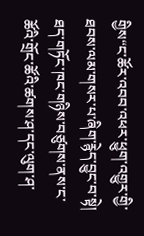གྱིས“ང་ཚོར་འབབ་འཕར་ཕྱུག་འགྱུར་གྱི་ཐབས་ལམ་གསར་པ་ཞིག་རྙེད་བྱུང་བ་སྟེ། ཐད་གཏོང་ཁང་གཉིས་བཙུགས་ནས་ང་ཚོའི་གྲོང་ཚོའི་ཚགས་ཤ་དང་ལུག་ཤ་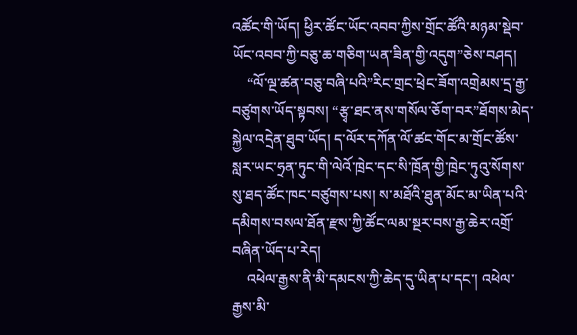འཚོང་གི་ཡོད། ཕྱིར་ཚོང་ཡོང་འབབ་ཀྱིས་གྲོང་ཚོའི་མཉམ་སྡེབ་ཡོང་འབབ་ཀྱི་བཅུ་ཆ་གཅིག་ཡན་ཟིན་གྱི་འདུག”ཅེས་བཤད།
    “ལོ་ལྔ་ཚན་བཅུ་བཞི་པའི”རིང་གྲང་ཕྲེང་ཟོག་འགྲེམས་དྲ་རྒྱ་བཙུགས་ཡོད་སྟབས། “རྩྭ་ཐང་ནས་གསོལ་ཅོག་བར”ཐོགས་མེད་སྐྱེལ་འདྲེན་ཐུབ་ཡོད། ད་ལོར་དཀོན་ལོ་ཚང་གོང་མ་གྲོང་ཚོས་སླར་ཡང་ཧྲན་ཏུང་གི་ལེའོ་ཁྲེང་དང་སི་ཁྲོན་གྱི་ཁྲེང་ཏུའུ་སོགས་སུ་ཐད་ཚོང་ཁང་བཙུགས་པས། ས་མཐོའི་ཐུན་མོང་མ་ཡིན་པའི་དམིགས་བསལ་ཐོན་རྫས་ཀྱི་ཚོང་ལམ་སྔར་བས་རྒྱ་ཆེར་འགྲོ་བཞིན་ཡོད་པ་རེད།
    འཕེལ་རྒྱས་ནི་མི་དམངས་ཀྱི་ཆེད་དུ་ཡིན་པ་དང་། འཕེལ་རྒྱས་མི་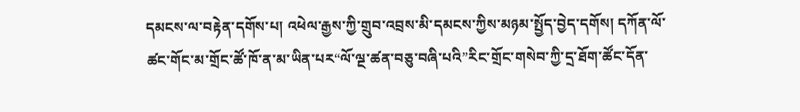དམངས་ལ་བརྟེན་དགོས་པ། འཕེལ་རྒྱས་ཀྱི་གྲུབ་འབྲས་མི་དམངས་ཀྱིས་མཉམ་སྤྱོད་བྱེད་དགོས། དཀོན་ལོ་ཚང་གོང་མ་གྲོང་ཚོ་ཁོ་ན་མ་ཡིན་པར“ལོ་ལྔ་ཚན་བཅུ་བཞི་པའི”རིང་གྲོང་གསེབ་ཀྱི་དྲ་ཐོག་ཚོང་དོན་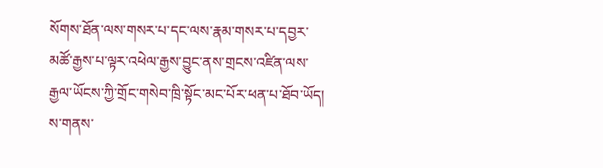སོགས་ཐོན་ལས་གསར་པ་དང་ལས་རྣམ་གསར་པ་དབྱར་མཚོ་རྒྱས་པ་ལྟར་འཕེལ་རྒྱས་བྱུང་ནས་གྲངས་འཛིན་ལས་རྒྱལ་ཡོངས་ཀྱི་གྲོང་གསེབ་ཁྲི་སྟོང་མང་པོར་ཕན་པ་ཐོབ་ཡོད། ས་གནས་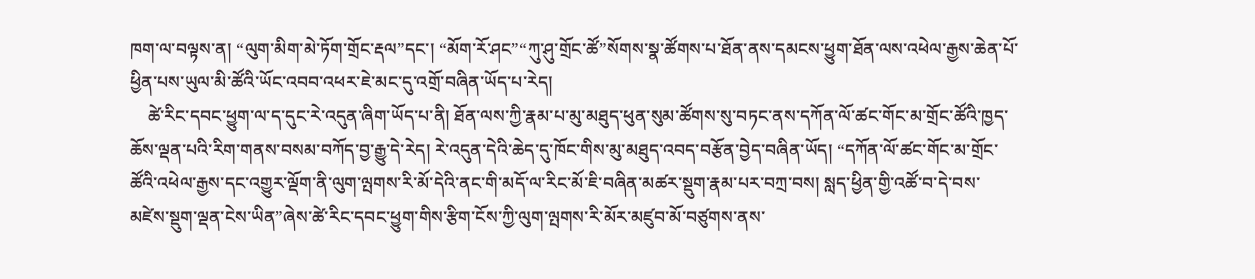ཁག་ལ་བལྟས་ན། “ལུག་མིག་མེ་ཏོག་གྲོང་རྡལ”དང་། “མོག་རོ་ཤང”“ཀུ་ཤུ་གྲོང་ཚོ”སོགས་སྣ་ཚོགས་པ་ཐོན་ནས་དམངས་ཕྱུག་ཐོན་ལས་འཕེལ་རྒྱས་ཆེན་པོ་ཕྱིན་པས་ཡུལ་མི་ཚོའི་ཡོང་འབབ་འཕར་ཇེ་མང་དུ་འགྲོ་བཞིན་ཡོད་པ་རེད།
    ཚེ་རིང་དབང་ཕྱུག་ལ་ད་དུང་རེ་འདུན་ཞིག་ཡོད་པ་ནི། ཐོན་ལས་ཀྱི་རྣམ་པ་མུ་མཐུད་ཕུན་སུམ་ཚོགས་སུ་བཏང་ནས་དཀོན་ལོ་ཚང་གོང་མ་གྲོང་ཚོའི་ཁྱད་ཆོས་ལྡན་པའི་རིག་གནས་བསམ་བཀོད་བྱ་རྒྱུ་དེ་རེད། རེ་འདུན་དེའི་ཆེད་དུ་ཁོང་གིས་མུ་མཐུད་འབད་བརྩོན་བྱེད་བཞིན་ཡོད། “དཀོན་ལོ་ཚང་གོང་མ་གྲོང་ཚོའི་འཕེལ་རྒྱས་དང་འགྱུར་ལྡོག་ནི་ལུག་ལྤགས་རི་མོ་དེའི་ནང་གི་མདོ་ལ་རིང་མོ་ཇི་བཞིན་མཚར་སྡུག་རྣམ་པར་བཀྲ་བས། སླད་ཕྱིན་གྱི་འཚོ་བ་དེ་བས་མཛེས་སྡུག་ལྡན་ངེས་ཡིན”ཞེས་ཚེ་རིང་དབང་ཕྱུག་གིས་རྩིག་ངོས་ཀྱི་ལུག་ལྤགས་རི་མོར་མཛུབ་མོ་བཙུགས་ནས་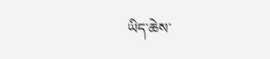ཡིད་ཆེས་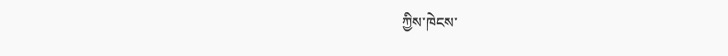ཀྱིས་ཁེངས་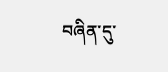བཞིན་དུ་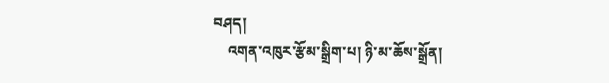བཤད།
    འགན་འཁུར་རྩོམ་སྒྲིག་པ། ཉི་མ་ཆོས་སྒྲོན།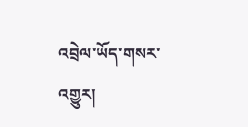འབྲེལ་ཡོད་གསར་འགྱུར།